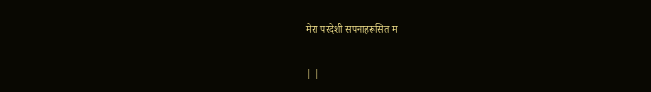मेरा परदेशी सपनाहरूसित म

| |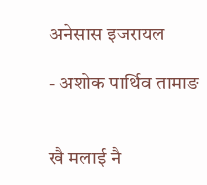अनेसास इजरायल

- अशोक पार्थिव तामाङ


खै मलाई नै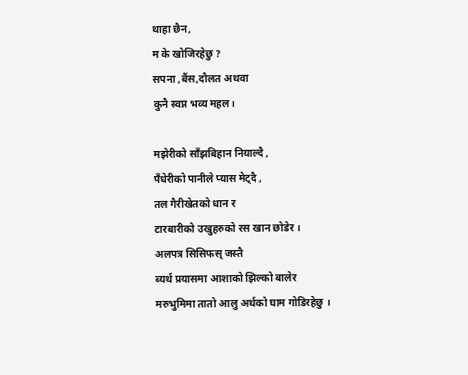थाहा छैन,
म के खोजिरहेछु ?
सपना ,बैंस,दौलत अथवा
कुनै स्वप्न भव्य महल।

मझेरीको साँझबिहान नियाल्दै ,
पँधेरीको पानीले प्यास मेट्दै ,
तल गैरीखेतको धान र
टारबारीको उखुहरुको रस खान छोडेर ।
अलपत्र सिसिफस् जस्तै
ब्यर्थ प्रयासमा आशाको झिल्को बालेर
मरुभुमिमा तातो आलु अर्थको घाम गोडिरहेछु ।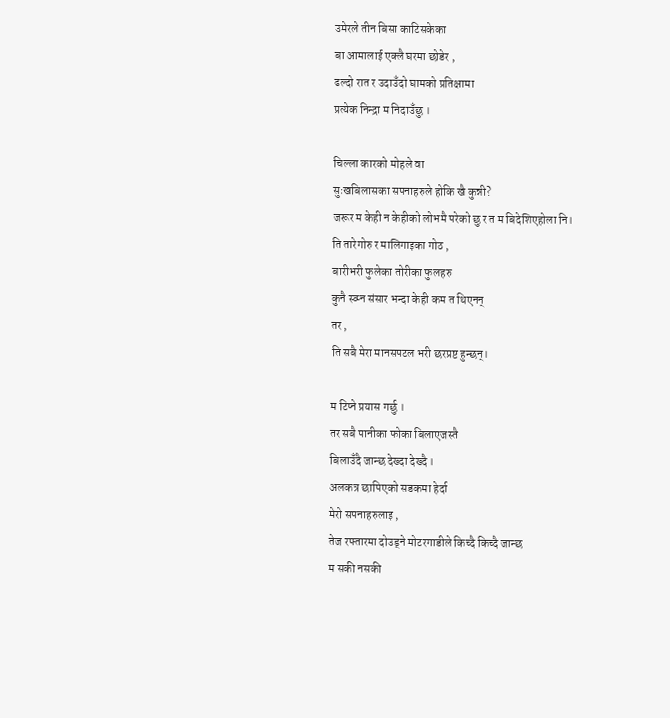उमेरले तीन बिसा काटिसकेका
बा आमालाई एक्लै घरमा छोडेर ,
ढल्दो रात र उदाउँदो घामको प्रतिक्षामा
प्रत्येक निन्द्रा म निदाउँछु ।

चिल्ला कारको मोहले वा
सुःखबिलासका सपनाहरुले होकि खै कुन्नी?
जरूर म केही न केहीको लोभमै परेको छु र त म बिदेशिएहोला नि।
ति तारेगोरु र मालिगाइका गोठ ,
बारीभरी फुलेका तोरीका फुलहरु
कुनै स्व्प्न संसार भन्दा केही कम त थिएनन्
तर ,
ति सबै मेरा मानसपटल भरी छरप्रष्ट हुन्छन्।

म टिप्ने प्रयास गर्छु ।
तर सबै पानीका फोका बिलाएजस्तै
बिलाउँदै जान्छ देख्दा देख्दै ।
अलकत्र छापिएको सडकमा हेर्दा
मेरो सपनाहरुलाइ ,
तेज रफ्तारमा दोउड्ने मोटरगाडीले किच्दै किच्दै जान्छ
म सकी नसकी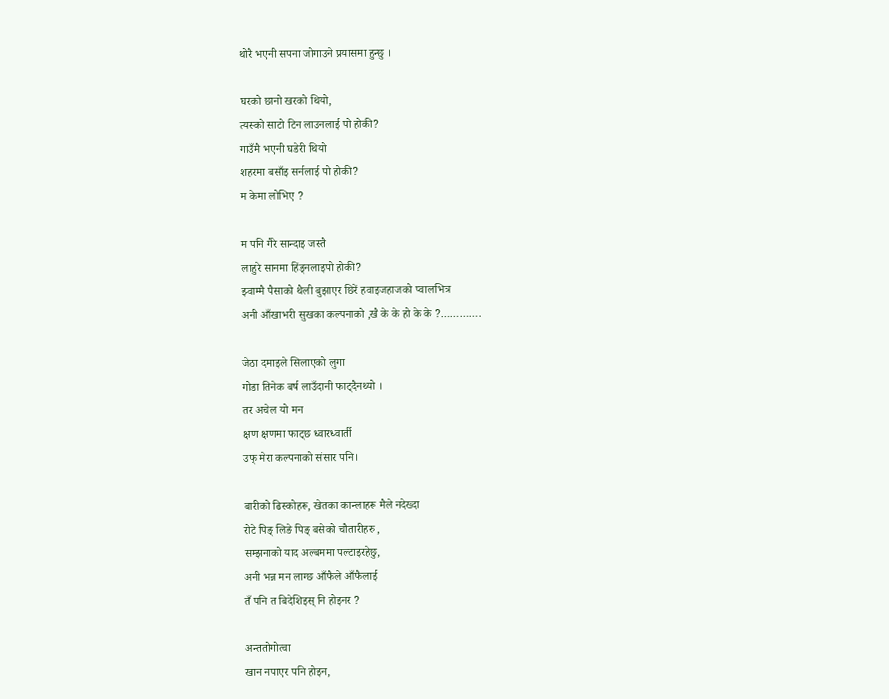थोरै भएनी सपना जोगाउने प्रयासमा हुन्छु ।

घरको छानो खरको थियो,
त्यस्को साटो टिन लाउनलाई पो होकी?
गाउँमै भएनी घडेरी थियो
शहरमा बसाँइ सर्नलाई पो होकी?
म केमा लोभिए ?

म पनि गैरे सान्दाइ जस्तै
लाहुरे सानमा हिंड्नलाइपो होकी?
झ्वाम्मै पैसाको थैली बुझाएर छिरें हवाइजहाजको प्वालभित्र
अनी आँखाभरी सुखका कल्पनाको ,खै के के हो के के ?………….

जेठा दमाइले सिलाएको लुगा
गोडा तिनेक बर्ष लाउँदानी फाट्दैनथ्यो ।
तर अचेल यो मन
क्षण क्षणमा फाट्छ ध्वारध्वार्ती
उफ् मेरा कल्पनाको संसार पनि।

बारीको ढिस्कोहरू, खेतका कान्लाहरू मैले नदेख्दा
रोटे पिङ् लिङे पिङ् बसेको चौतारीहरु ,
सम्झनाको याद अल्बममा पल्टाइरहेछु,
अनी भन्न मन लाग्छ आँफैले आँफैलाई
तँ पनि त बिदेशिइस् नि होइनर ?

अन्ततोगोत्वा
खान नपाएर पनि होइन,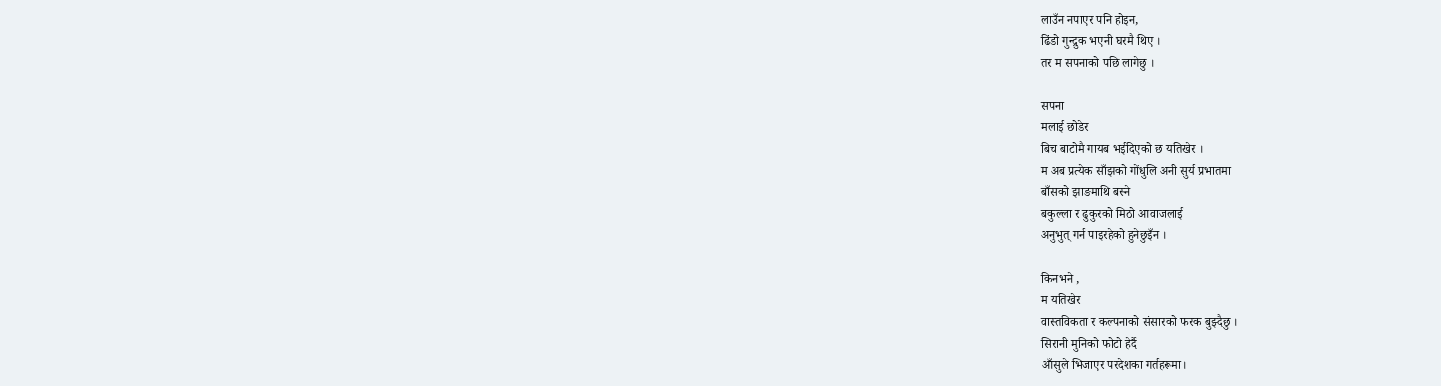लाउँन नपाएर पनि होइन,
ढिंडो गुन्द्रुक भएनी घरमै थिए ।
तर म सपनाको पछि लागेछु ।

सपना
मलाई छोडेर
बिच बाटोमै गायब भईदिएको छ यतिखेर ।
म अब प्रत्येक साँझको गोंधुलि अनी सुर्य प्रभातमा
बाँसको झाङमाथि बस्ने
बकुल्ला र ढुकुरको मिठो आवाजलाई
अनुभुत् गर्न पाइरहेको हुनेछुइँन ।

किनभने ,
म यतिखेर
वास्तविकता र कल्पनाको संसारको फरक बुझ्दैछु ।
सिरानी मुनिको फोटो हेर्दै
आँसुले भिजाएर परदेशका गर्तहरूमा।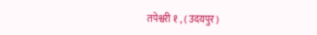तपेश्वरी १ , ( उदयपुर )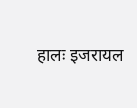हालः इजरायल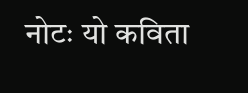नोटः यो कविता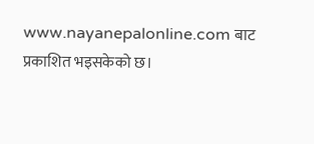www.nayanepalonline.com बाट प्रकाशित भइसकेको छ।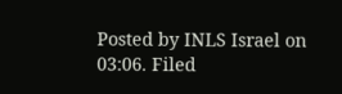Posted by INLS Israel on 03:06. Filed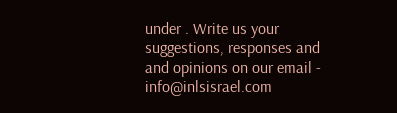under . Write us your suggestions, responses and and opinions on our email - info@inlsisrael.com